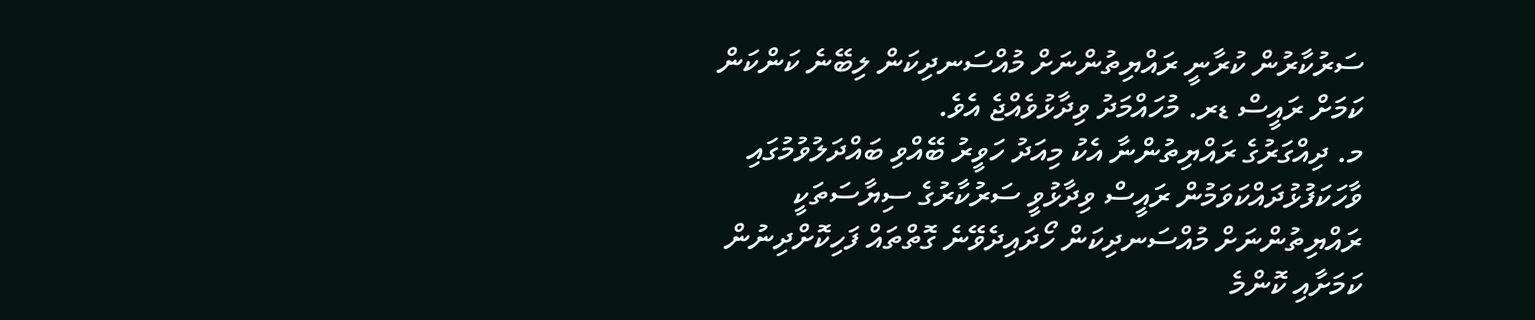ސަރުކާރުން ކުރާނީ ރައްޔިތުންނަށް މުއްސަނދިކަން ލިބޭނެ ކަންކަން ކަމަށް ރައީސް ޑރ. މުހައްމަދު ވިދާޅުވެއްޖެ އެވެ.
މ. ދިއްގަރުގެ ރައްޔިތުންނާ އެކު މިއަދު ހަވީރު ބޭއްވި ބައްދަލުވުމުގައި ވާހަކަފުޅުދައްކަވަމުން ރައީސް ވިދާޅުވީ ސަރުކާރުގެ ސިޔާސަތަކީ ރައްޔިތުންނަށް މުއްސަނދިކަން ހޯދައިދެވޭނެ ގޮތްތައް ފަހިކޮށްދިނުން ކަމަށާއި ކޮންމެ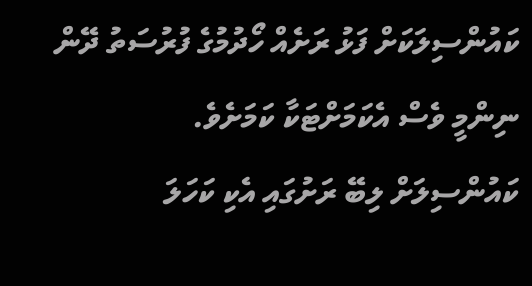ކައުންސިލަކަށް ފަޅު ރަށެއް ހޯދުމުގެ ފުރުސަތު ދޭން ނިންމީ ވެސް އެކަމަށްޓަކާ ކަމަށެވެ.
ކައުންސިލަށް ލިބޭ ރަށުގައި އެކި ކަހަލަ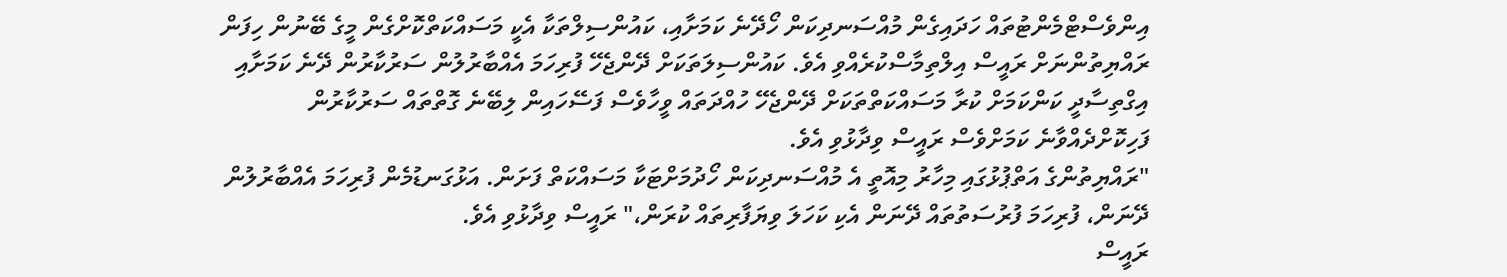އިންވެސްޓްމެންޓުތައް ހަދައިގެން މުއްސަނދިކަން ހޯދޭނެ ކަމަށާއި، ކައުންސިލްތަކާ އެކީ މަސައްކަތްކޮށްގެން މީގެ ބޭނުން ހިފަން ރައްޔިތުންނަށް ރައީސް އިލްތިމާސްކުރެއްވި އެވެ. ކައުންސިލަތަކަށް ދޭންޖެހޭ ފުރިހަމަ އެއްބާރުލުން ސަރުކާރުން ދޭނެ ކަމަށާއި އިގްތިސާދީ ކަންކަމަށް ކުރާ މަސައްކަތްތަކަށް ދޭންޖެހޭ ހުއްދަތައް ވީހާވެސް ފަސޭހައިން ލިބޭނެ ގޮތްތައް ސަރުކާރުން ފަހިކޮށްދެއްވާނެ ކަމަށްވެސް ރައީސް ވިދާޅުވި އެވެ.
"ރައްޔިތުންގެ އަތްޕުޅުގައި މިހާރު މިއޮތީ އެ މުއްސަނދިކަން ހޯދުމަށްޓަކާ މަސައްކަތް ފަށަން. އަޅުގަނޑުމެން ފުރިހަމަ އެއްބާރުލުން ދޭނަން، ފުރިހަމަ ފުރުސަތުތައް ދޭނަން އެކި ކަހަލަ ވިޔަފާރިތައް ކުރަން،" ރައީސް ވިދާޅުވި އެވެ.
ރައީސް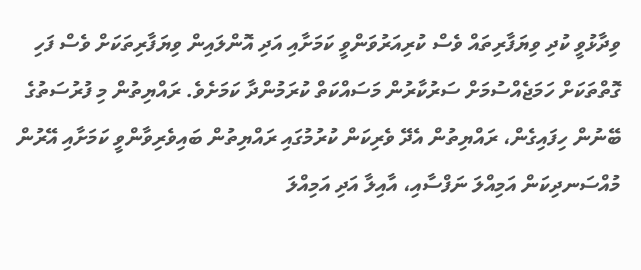ވިދާޅުވީ ކުދި ވިޔަފާރިތައް ވެސް ކުރިއަރުވަންވީ ކަމަށާއި އަދި އޮންލައިން ވިޔަފާރިތަކަށް ވެސް ފަހި ގޮތްތަކަށް ހަމަޖެއްސުމަށް ސަރުކާރުން މަސައްކަތް ކުރަމުންދާ ކަމަށެވެ. ރައްޔިތުން މި ފުރުސަތުގެ ބޭނުން ހިފައިގެން، ރައްޔިތުން އެދޭ ވެރިކަން ކުރުމުގައި ރައްޔިތުން ބައިވެރިވާންވީ ކަމަށާއި އޭރުން މުއްސަނދިކަން އަމިއްލަ ނަފްސާއި، އާއިލާ އަދި އަމިއްލަ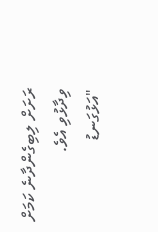ރަށަށް ލިބިގެންދާނެ ކަމަށް ވިދާޅުވި އެވެ.
"އަޅުގަނޑު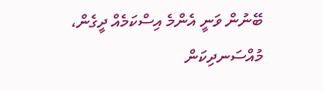ބޭނުން ވަނީ އެންމެ އިސްކަމެއް ދީގެން، މުއްސަނދިކަން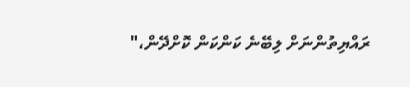ރައްޔިތުންނަށް ލިބޭނެ ކަންކަން ކޮށްދޭން،"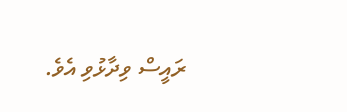ރައީސް ވިދާޅުވި އެވެ.